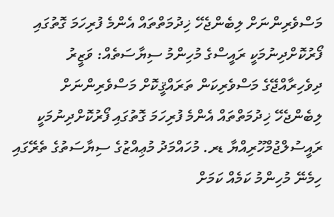މަސްވެރިންނަށް ލިބެންޖެހޭ ޚިދުމަތްތައް އެންމެ ފުރިހަމަ ގޮތުގައި ފޯރުކޮށްދިނުމަކީ ރައީސްގެ މުހިންމު ސިޔާސަތެއް: ވަޒީރު
ދިވެހިރާއްޖޭގެ މަސްވެރިކަން ތަރައްޤީކޮށް މަސްވެރިންނަށް ލިބެންޖެހޭ ޚިދުމަތްތައް އެންމެ ފުރިހަމަ ގޮތުގައި ފޯރުކޮށްދިނުމަކީ ރައީސުލްޖުމްހޫރިއްޔާ ޑރ. މުހައްމަދު މުޢިއްޒުގެ ސިޔާސަތުގެ ތެރޭގައި ހިމެނޭ މުހިންމު ކަމެއް ކަމަށް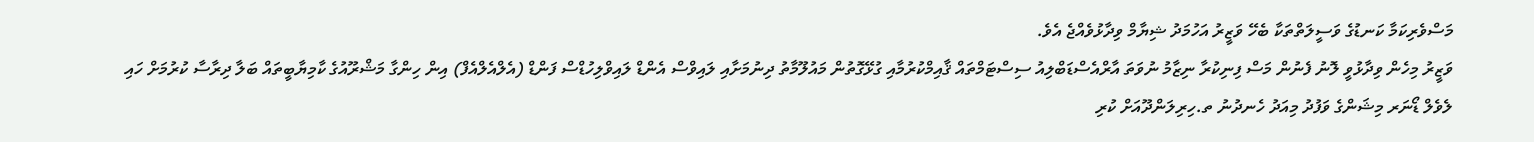މަސްވެރިކަމާ ކަނޑުގެ ވަސީލަތްތަކާ ބެހޭ ވަޒީރު އަހުމަދު ޝިޔާމް ވިދާޅުވެއްޖެ އެވެ.
ވަޒީރު މިހެން ވިދާޅުވީ ލޮނު ފެނުން މަސް ފިނިކުރާ ނިޒާމު ނުވަތަ އާރްއެސްޑަބްލިއު ސިސްޓަމްތައް ޤާއިމްކުރުމާއި ގުޅޭގޮތުން މައުލޫމާތު ދިނުމަށާއި ލައިވްސް އެންޑް ލައިވްލިހުޑްސް ފަންޑް (އެލްއެލްއެފް) އިން ހިންގާ މަޝްރޫއުގެ ކާމިޔާބީތައް ބަލާ ދިރާސާ ކުރުމަށް ހައި ލެވެލް ޑޯނަރ މިޝަންގެ ވަފުދު މިއަދު ހެނދުނު ތ.ހިރިލަންދޫއަށް ކުރި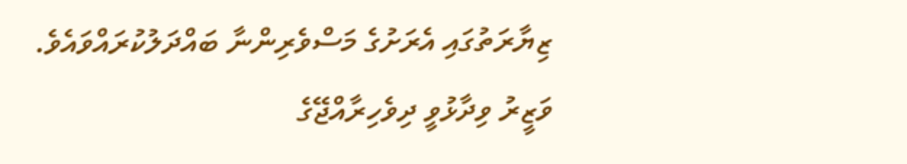ޒިޔާރަތުގައި އެރަށުގެ މަސްވެރިންނާ ބައްދަލުކުރައްވައެވެ.
ވަޒީރު ވިދާޅުވީ ދިވެހިރާއްޖޭގެ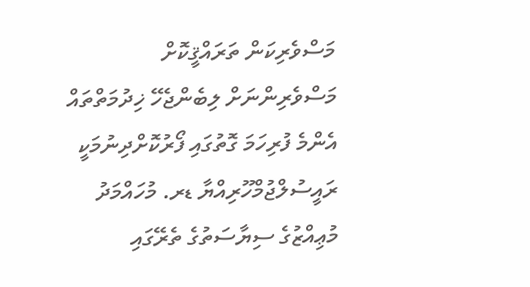މަސްވެރިކަން ތަރައްޤީކޮށް މަސްވެރިންނަށް ލިބެންޖެހޭ ޚިދުމަތްތައް އެންމެ ފުރިހަމަ ގޮތުގައި ފޯރުކޮށްދިނުމަކީ ރައީސުލްޖުމްހޫރިއްޔާ ޑރ. މުހައްމަދު މުޢިއްޒުގެ ސިޔާސަތުގެ ތެރޭގައި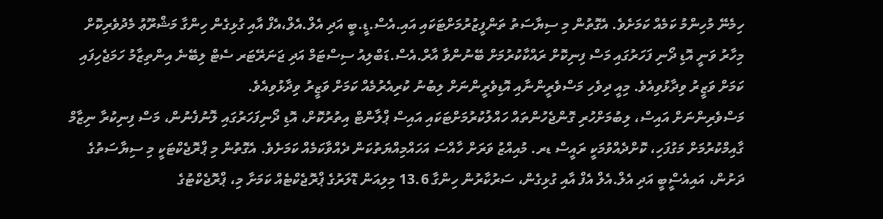ހިމެނޭ މުހިންމު ކަމެއް ކަމަށެވެ. އެގޮތުން މި ސިޔާސަތު ތަންފީޒުރުމަށްޓަކައި އައި.އެސް.ޑީ.ބީ އަދި އެލް.އެލް،އެފް އާއި ގުޅިގެން ހިންގާ މަޝްރޫޢު މެދުވެރިކޮށް މިހާރު ވަނީ އޮޑި ދޯނި ފަހަރުގައި މަސް ފިނިކޮށް ރައްކާކުރުމަށް ބޭނުންވާ އާރް.އެސް.ޑަބްލިއު ސިސްޓަމް އަދި ޖަނަރޭޓަރ ސެޓް ލިބޭނެ އިންތިޒާމު ހަމަޖެހިފައި ކަމަށް ވަޒީރު ވިދާޅުވިއެވެ. މިއީ ދިވެހި މަސްވެރީންނާއި އޮޑިވެރީންނަށް ލިބުނު ކުރިއެރުމެއް ކަމަށް ވަޒީރު ވިދާޅުވިއެވެ.
މަސްވެރިންނަށް އައިސް، ލިބުމަށްހުރި ގޮންޖެހުންތައް ހައްލުކުރުމަށްޓަކައި އައިސް ޕްލާންޓް އިތުރުކޮށް، އޮޑި ދޯނިފަހަރުގައި ލޮނުފެނުން، މަސް ފިނިކުރާ ނިޒާމް ގާއިމްކުރުމަށް މަގުފަހި، ކޮށްދެއްވުމަކީ ރައީސް ޑރ. މުއިއްޒު ވަރަށް ހާއްސަ އަހައްމިއްޔަތުކަން ދެއްވާކަމެއް ކަމަށެވެ. އެގޮތުން މި ޕްރޮޖެކްޓަކީ މި ސިޔާސަތުގެ ދަށުން، އައިއެސްީބީ އަދި އެލް.އެލް އެފް އާއި ގުޅިގެން، ސަރުކާރުން ހިންގާ 13.6 މިލިއަން ޑޮލަރުގެ ޕްރޮޖެކްޓެއް ކަމަށާ މި، ޕްރޮޖެކްޓުގެ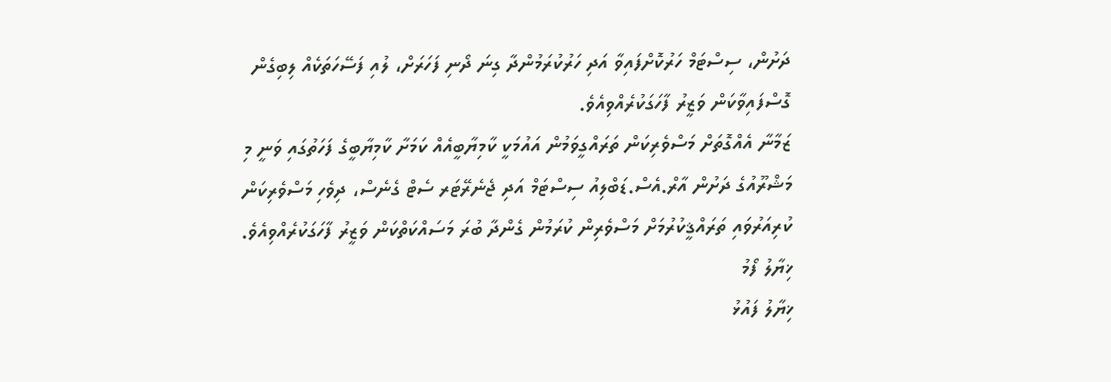ދަށުން، ސިސްޓަމް ހަރުކޮށްފައިވާ އަދި ހަރުކުރަމުންދާ ގިނަ ދޯނި ފަހަރަށް، ލުއި ފަސޭހަތަކެއް ލިބިގެން ގޮސްފައިވާކަން ވަޒީރު ފާހަގަކުރެއްވިއެވެ.
ޒަމާނާ އެއްގޮތަށް މަސްވެރިކަން ތަރައްގީވަމުން އައުމަކީ ކާމިޔާބީއެއް ކަމަށާ ކާމިޔާބީގެ ފަހަތުގައި ވަނީ މި މަޝްރޫއުގެ ދަށުން އާރް.އެސް.ޑަބްލިއު ސިސްޓަމް އަދި ޖެނެރޭޓަރ ސެޓް ގެނެސް، ދިވެހި މަސްވެރިކަން ކުރިއަރުވައި ތަރައްޤީކުރުމަށް މަސްވެރިން ކުރަމުން ގެންދާ ބުރަ މަސައްކަތްކަން ވަޒީރު ފާހަގަކުރެއްވިއެވެ.
ޚިޔާލު ފޯމު
ޚިޔާލު ފައުޅު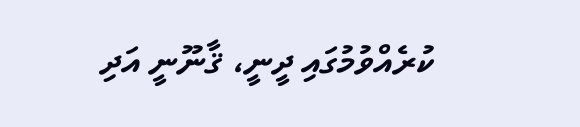ކުރެއްވުމުގައި ދީނީ، ޤާނޫނީ އަދި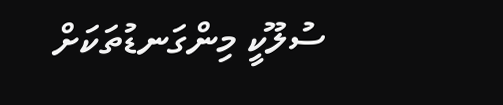ސުލޫކީ މިންގަނޑުތަކަށް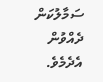ސަމާލުކަން ދެއްވުން އެދެމެވެ.